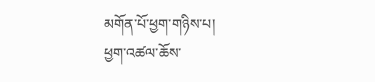མགོན་པོ་ཕྱག་གཉིས་པ།
ཕྱག་འཚལ་ཆོས་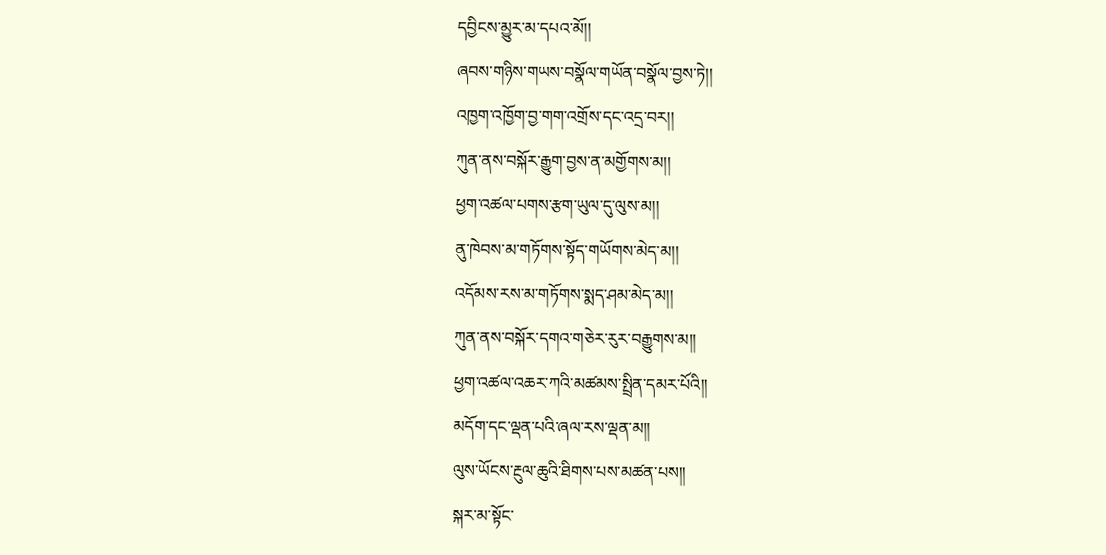དབྱིངས་མྱུར་མ་དཔའ་མོ།།
ཞབས་གཉིས་གཡས་བསྣོལ་གཡོན་བསྣོལ་བྱས་ཏེ།།
འཁྱག་འཁྱོག་བྱ་གག་འགྲོས་དང་འདྲ་བར།།
ཀུན་ནས་བསྐོར་རྒྱུག་བྱས་ན་མགྱོགས་མ།།
ཕྱག་འཚལ་པགས་རྩག་ཡུལ་དུ་ལུས་མ།།
ནུ་ཁེབས་མ་གཏོགས་སྟོད་གཡོགས་མེད་མ།།
འདོམས་རས་མ་གཏོགས་སྨད་ཤམ་མེད་མ།།
ཀུན་ནས་བསྐོར་དགའ་གཅེར་རུར་བརྒྱུགས་མ།།
ཕྱག་འཚལ་འཆར་ཀའི་མཚམས་སྤྲིན་དམར་པོའི།།
མདོག་དང་ལྡན་པའི་ཞལ་རས་ལྡན་མ།།
ལུས་ཡོངས་རྔུལ་ཆུའི་ཐིགས་པས་མཚན་པས།།
སྐར་མ་སྟོང་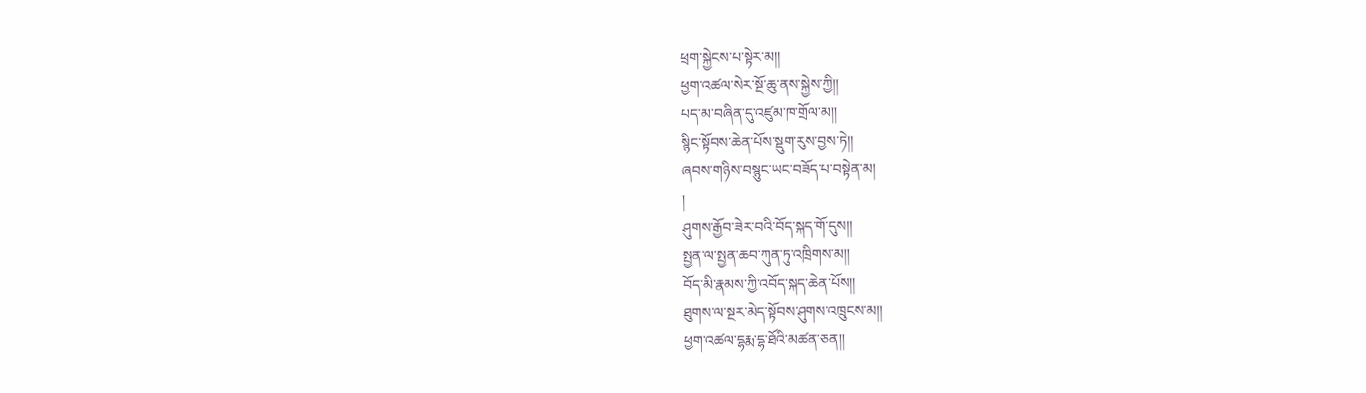ཕྲག་སྐྱེངས་པ་སྟེར་མ།།
ཕྱག་འཚལ་སེར་སྔོ་ཆུ་ནས་སྐྱེས་ཀྱི།།
པད་མ་བཞིན་དུ་འཛུམ་ཁ་གྲོལ་མ།།
སྙིང་སྟོབས་ཆེན་པོས་སྡུག་རུས་བྱས་ཏེ།།
ཞབས་གཉིས་བསྙུང་ཡང་བཟོད་པ་བསྟེན་མ།
།
ཤུགས་རྒྱོབ་ཟེར་བའི་བོད་སྐད་གོ་དུས།།
སྤྱན་ལ་སྤྱན་ཆབ་ཀུན་ཏུ་འཁྲིགས་མ།།
བོད་མི་རྣམས་ཀྱི་འབོད་སྐད་ཆེན་པོས།།
ཐུགས་ལ་སྔར་མེད་སྟོབས་ཤུགས་འཁྲུངས་མ།།
ཕྱག་འཚལ་དྷརྨ་དྷ་ཐོའི་མཚན་ཅན།།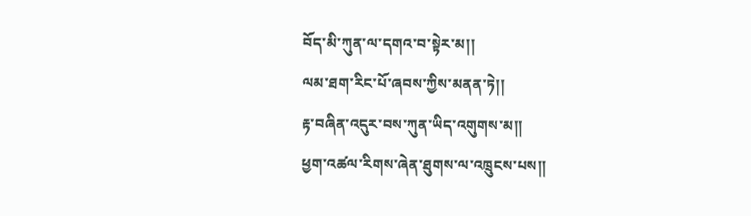བོད་མི་ཀུན་ལ་དགའ་བ་སྟེར་མ།།
ལམ་ཐག་རིང་པོ་ཞབས་ཀྱིས་མནན་ཏེ།།
རྟ་བཞིན་འདུར་བས་ཀུན་ཡིད་འགུགས་མ།།
ཕྱག་འཚལ་རིགས་ཞེན་ཐུགས་ལ་འཁྲུངས་པས།།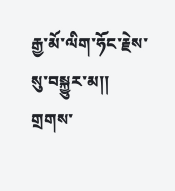རྒྱ་མོ་ལིག་ཧོང་རྗེས་སུ་བསྐྱུར་མ།།
གྲགས་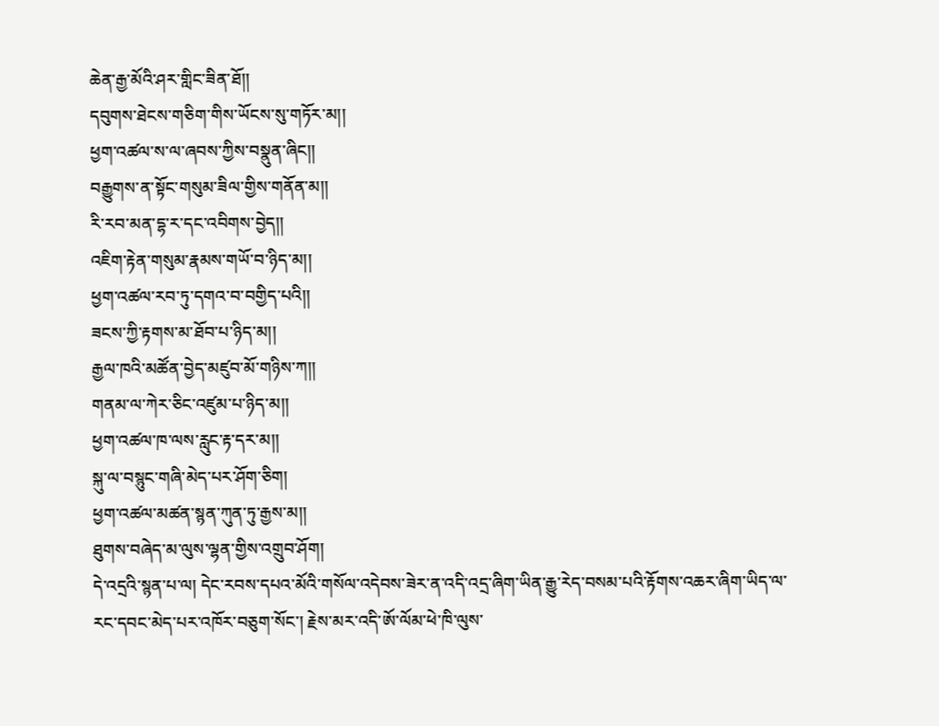ཆེན་རྒྱ་མོའི་ཤར་གླིང་ཟིན་ཐོ།།
དབུགས་ཐེངས་གཅིག་གིས་ཡོངས་སུ་གཏོར་མ།།
ཕྱག་འཚལ་ས་ལ་ཞབས་ཀྱིས་བསྣུན་ཞིང།།
བརྒྱུགས་ན་སྟོང་གསུམ་ཟིལ་གྱིས་གནོན་མ།།
རི་རབ་མན་དྷ་ར་དང་འབིགས་བྱེད།།
འཇིག་རྟེན་གསུམ་རྣམས་གཡོ་བ་ཉིད་མ།།
ཕྱག་འཚལ་རབ་ཏུ་དགའ་བ་བགྱིད་པའི།།
ཟངས་ཀྱི་རྟགས་མ་ཐོབ་པ་ཉིད་མ།།
རྒྱལ་ཁའི་མཚོན་བྱེད་མཛུབ་མོ་གཉིས་ཀ།།
གནམ་ལ་ཀེར་ཅིང་འཛུམ་པ་ཉིད་མ།།
ཕྱག་འཚལ་ཁ་ལས་རླུང་རྟ་དར་མ།།
སྐུ་ལ་བསྙུང་གཞི་མེད་པར་ཤོག་ཅིག།
ཕྱག་འཚལ་མཚན་སྙན་ཀུན་ཏུ་རྒྱས་མ།།
ཐུགས་བཞེད་མ་ལུས་ལྷན་གྱིས་འགྲུབ་ཤོག།
དེ་འདྲའི་སྙན་པ་ལ། དེང་རབས་དཔའ་མོའི་གསོལ་འདེབས་ཟེར་ན་འདི་འདྲ་ཞིག་ཡིན་རྒྱུ་རེད་བསམ་པའི་རྟོགས་འཆར་ཞིག་ཡིད་ལ་རང་དབང་མེད་པར་འཁོར་བཅུག་སོང་། རྗེས་མར་འདི་ཨོ་ལོམ་ཕེ་ཁི་ལུས་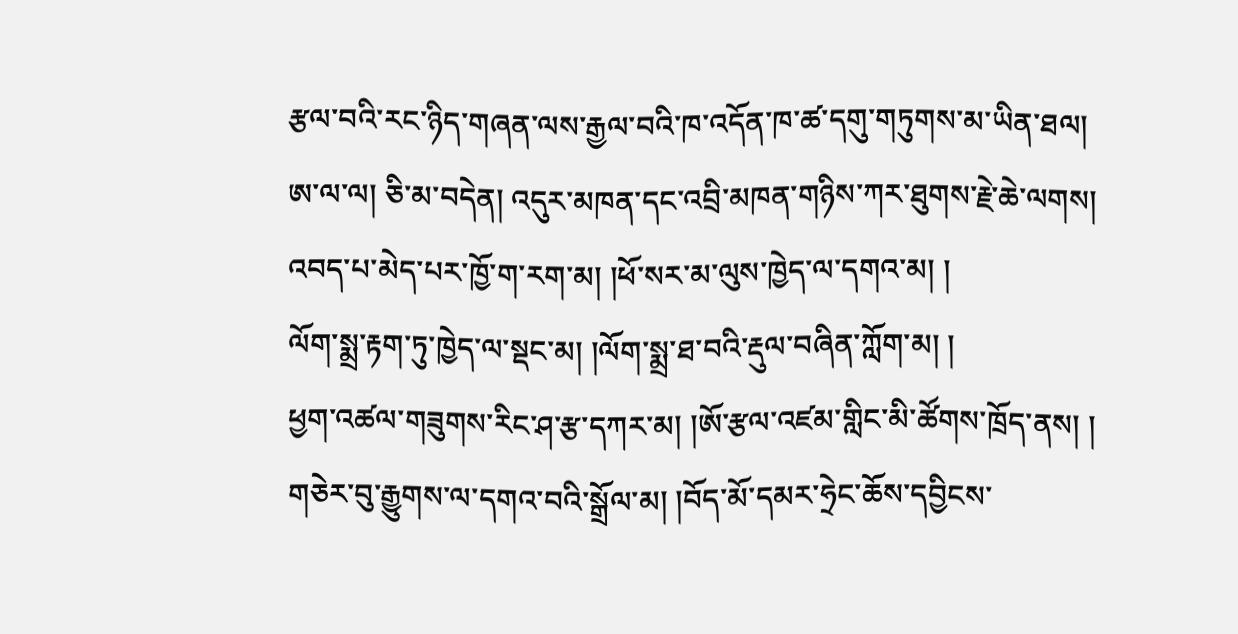རྩལ་བའི་རང་ཉིད་གཞན་ལས་རྒྱལ་བའི་ཁ་འདོན་ཁ་ཚ་དགུ་གཏུགས་མ་ཡིན་ཐལ།
ཨ་ལ་ལ། ཅི་མ་བདེན། འདུར་མཁན་དང་འབྲི་མཁན་གཉིས་ཀར་ཐུགས་རྗེ་ཆེ་ལགས།
འབད་པ་མེད་པར་ཁྱོ་ག་རག་མ། །ཕོ་སར་མ་ལུས་ཁྱེད་ལ་དགའ་མ། །
ལོག་སྨྲ་རྟག་ཏུ་ཁྱེད་ལ་སྡང་མ། །ལོག་སྨྲ་ཐ་བའི་རྡུལ་བཞིན་ཀློག་མ། །
ཕྱག་འཚལ་གཟུགས་རིང་ཤ་རྩ་དཀར་མ། །ཨོ་རྩལ་འཛམ་གླིང་མི་ཚོགས་ཁྲོད་ནས། །
གཅེར་བུ་རྒྱུགས་ལ་དགའ་བའི་སྒྲོལ་མ། །བོད་མོ་དམར་ཧྲེང་ཆོས་དབྱིངས་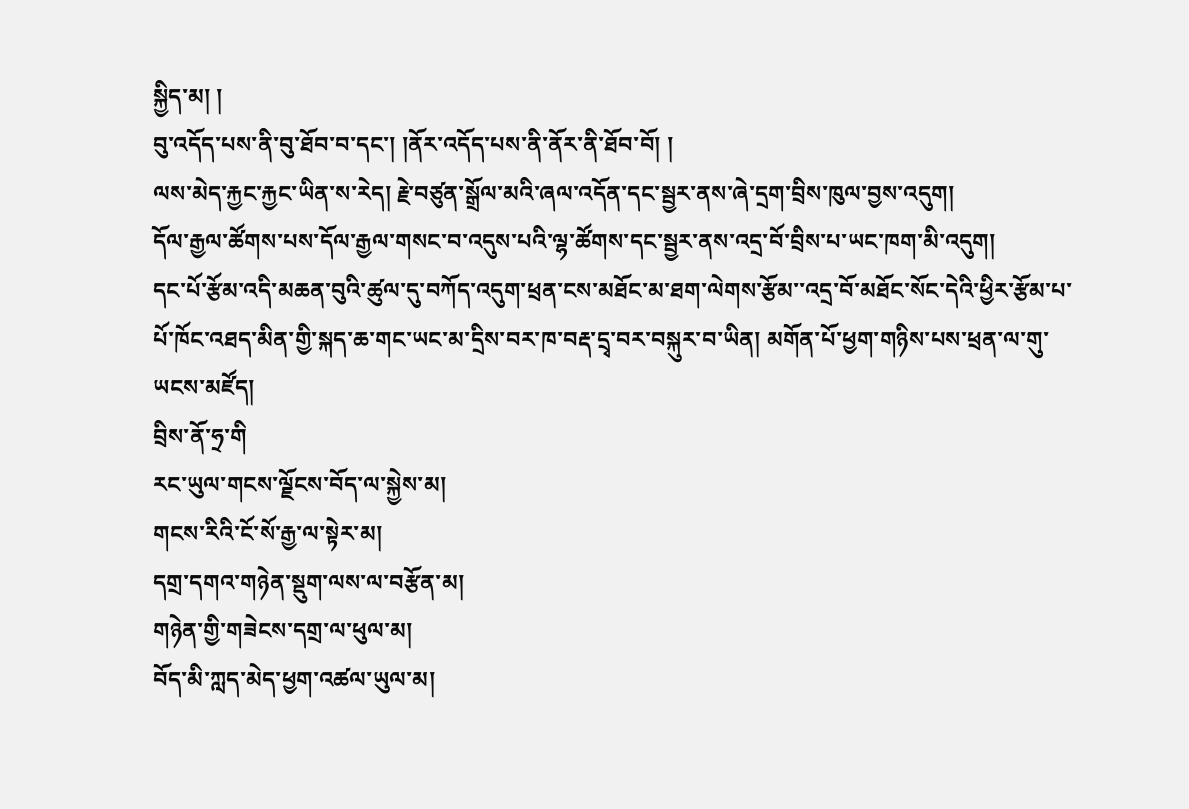སྐྱིད་མ། །
བུ་འདོད་པས་ནི་བུ་ཐོབ་བ་དང་། །ནོར་འདོད་པས་ནི་ནོར་ནི་ཐོབ་བོ། །
ལས་མེད་རྐྱང་རྐྱང་ཡིན་ས་རེད། རྗེ་བཙུན་སྒྲོལ་མའི་ཞལ་འདོན་དང་སྦྱར་ནས་ཞེ་དྲག་བྲིས་ཁུལ་བྱས་འདུག།
དོལ་རྒྱལ་ཚོགས་པས་དོལ་རྒྱལ་གསང་བ་འདུས་པའི་ལྷ་ཚོགས་དང་སྦྱར་ནས་འདྲ་བོ་བྲིས་པ་ཡང་ཁག་མི་འདུག།
དང་པོ་རྩོམ་འདི་མཆན་བུའི་ཚུལ་དུ་བཀོད་འདུག་ཕྲན་ངས་མཐོང་མ་ཐག་ལེགས་རྩོམ་་འདྲ་བོ་མཐོང་སོང་དེའི་ཕྱིར་རྩོམ་པ་པོ་ཁོང་འཐད་མིན་གྱི་སྐད་ཆ་གང་ཡང་མ་དྲིས་བར་ཁ་བརྡ་དྲྭ་བར་བསྐུར་བ་ཡིན། མགོན་པོ་ཕྱག་གཉིས་པས་ཕྲན་ལ་གུ་ཡངས་མཛོད།
བྲིས་ནོ་ཧྲ་གི
རང་ཡུལ་གངས་ལྗོངས་བོད་ལ་སྐྱེས་མ།
གངས་རིའི་ངོ་སོ་རྒྱ་ལ་སྟེར་མ།
དགྲ་དགའ་གཉེན་སྡུག་ལས་ལ་བརྩོན་མ།
གཉེན་གྱི་གཟེངས་དགྲ་ལ་ཕུལ་མ།
བོད་མི་ཀླད་མེད་ཕྱག་འཚལ་ཡུལ་མ།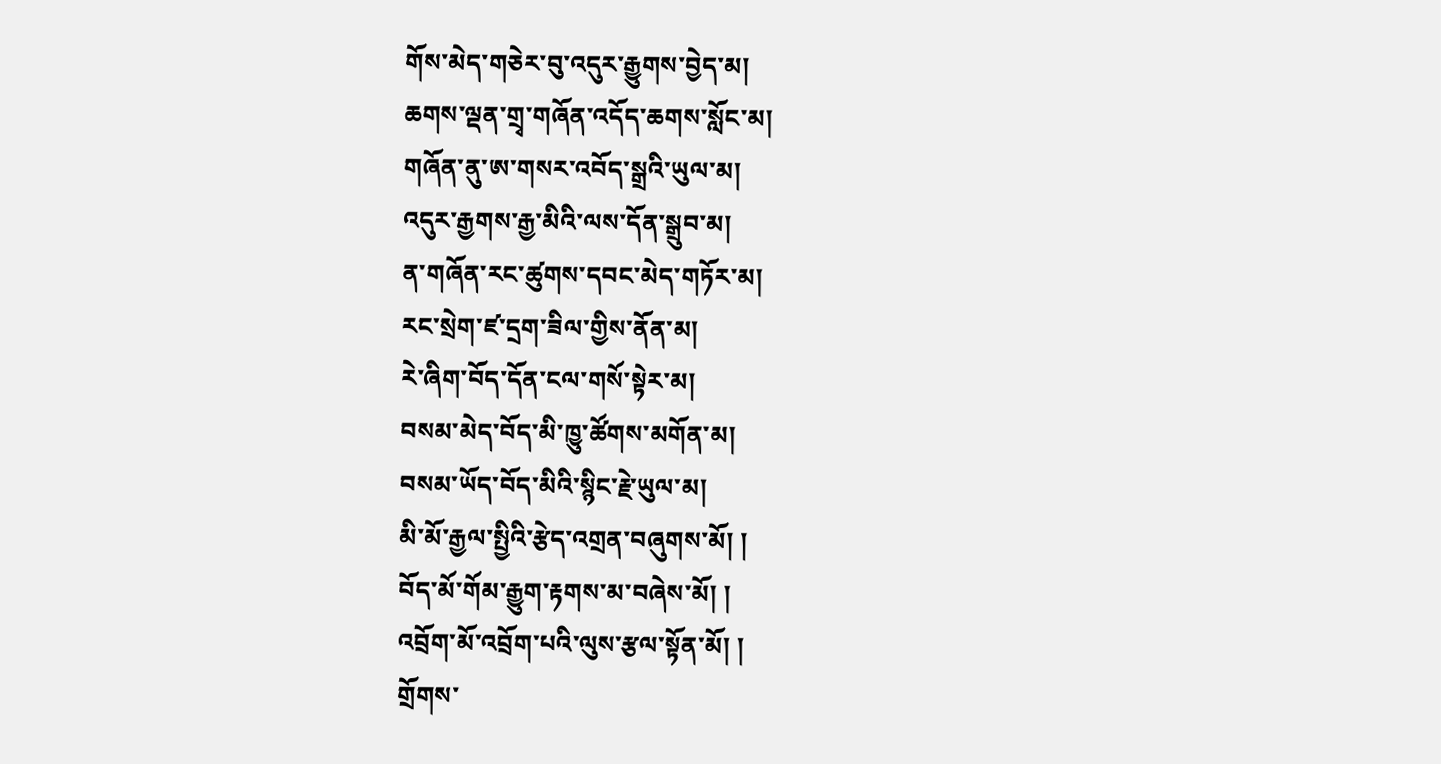གོས་མེད་གཅེར་བུ་འདུར་རྒྱུགས་བྱེད་མ།
ཆགས་ལྡན་གྲྭ་གཞོན་འདོད་ཆགས་སློང་མ།
གཞོན་ནུ་ཨ་གསར་འབོད་སྒྲའི་ཡུལ་མ།
འདུར་རྒྱགས་རྒྱ་མིའི་ལས་དོན་སྒྲུབ་མ།
ན་གཞོན་རང་ཚུགས་དབང་མེད་གཏོར་མ།
རང་སྲེག་ཛ་དྲག་ཟིལ་གྱིས་ནོན་མ།
རེ་ཞིག་བོད་དོན་ངལ་གསོ་སྟེར་མ།
བསམ་མེད་བོད་མི་ཁྱུ་ཚོགས་མགོན་མ།
བསམ་ཡོད་བོད་མིའི་སྙིང་རྗེ་ཡུལ་མ།
མི་མོ་རྒྱལ་སྤྱིའི་རྩེད་འགྲན་བཞུགས་མོ། །
བོད་མོ་གོམ་རྒྱུག་རྟགས་མ་བཞེས་མོ། །
འབྲོག་མོ་འབྲོག་པའི་ལུས་རྩལ་སྟོན་མོ། །
གྲོགས་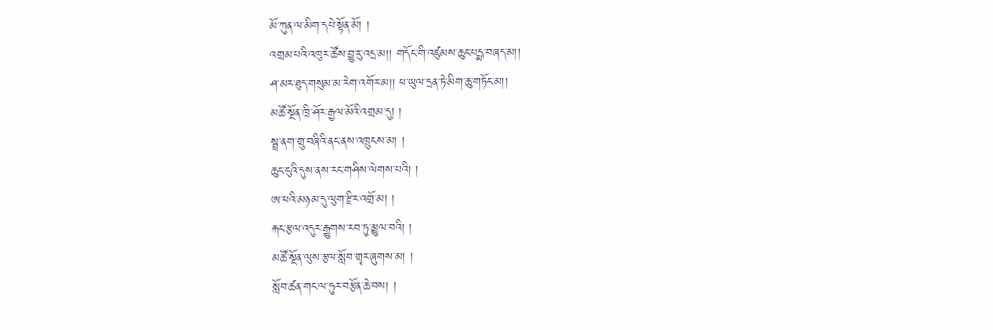མོ་ཀུན་ལ་མིག་དཔེ་སྟོན་མོ། །
འགྲམ་པའི་འཁུར་ཚོས་བྱུ་རུ་འདྲ་མ།། གདོང་གི་འཛུམས་ཆུང་པདྨ་བཞད་མ།།
ཤ་མར་ཐུད་གསུམ་མ་རེག་འགོར་མ།། ཕ་ཡུལ་དྲན་ཏེ་མིག་ཆུ་གཏོང་མ།།
མཚོ་སྔོན་ཁྲི་ཤོར་རྒྱལ་མོའི་འགྲམ་དུ། །
སྦྲ་ནག་གྲུ་བཞིའི་ནང་ནས་འཁྲུངས་མ། །
ཆུང་ངུའི་དུས་ནས་རང་གཤིས་ལེགས་པའི། །
ཨ་ཕའི་མཉམ་དུ་ལུག་རྫིར་འགྲོ་མ། །
རྐང་རྩལ་འདུར་རྒྱུགས་རབ་ཏུ་མྱུལ་བའི། །
མཚོ་སྔོན་ལུས་རྩལ་སློབ་གྲྭར་ཞུགས་མ། །
སློབ་ཚན་གང་ལ་ཧུར་བརྩོན་ཆེ་བས། །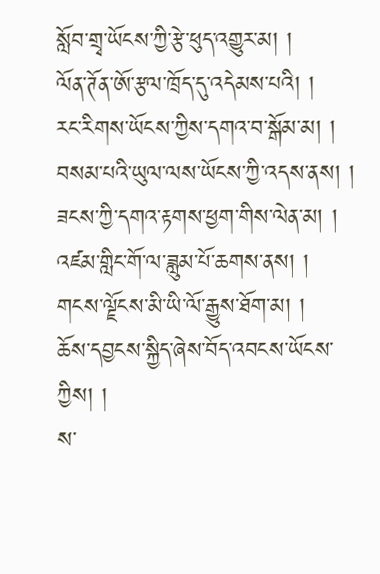སློབ་གྲྭ་ཡོངས་ཀྱི་རྩེ་ཕུད་འགྱུར་མ། །
ལོན་ཊོན་ཨོ་རྩལ་ཁྲོད་དུ་འདེམས་པའི། །
རང་རིགས་ཡོངས་ཀྱིས་དགའ་བ་སྒོམ་མ། །
བསམ་པའི་ཡུལ་ལས་ཡོངས་ཀྱི་འདས་ནས། །
ཟངས་ཀྱི་དགའ་རྟགས་ཕྱག་གིས་ལེན་མ། །
འཛམ་གླིང་གོ་ལ་ཟླུམ་པོ་ཆགས་ནས། །
གངས་ལྗོངས་མི་ཡི་ལོ་རྒྱུས་ཐོག་མ། །
ཆོས་དབྱངས་སྐྱིད་ཞེས་བོད་འབངས་ཡོངས་ཀྱིས། །
ས་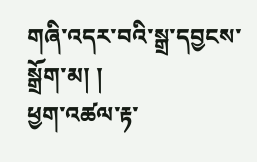གཞི་འདར་བའི་སྒྲ་དབྱངས་སྒྲོག་མ། །
ཕྱག་འཚལ་རྟ་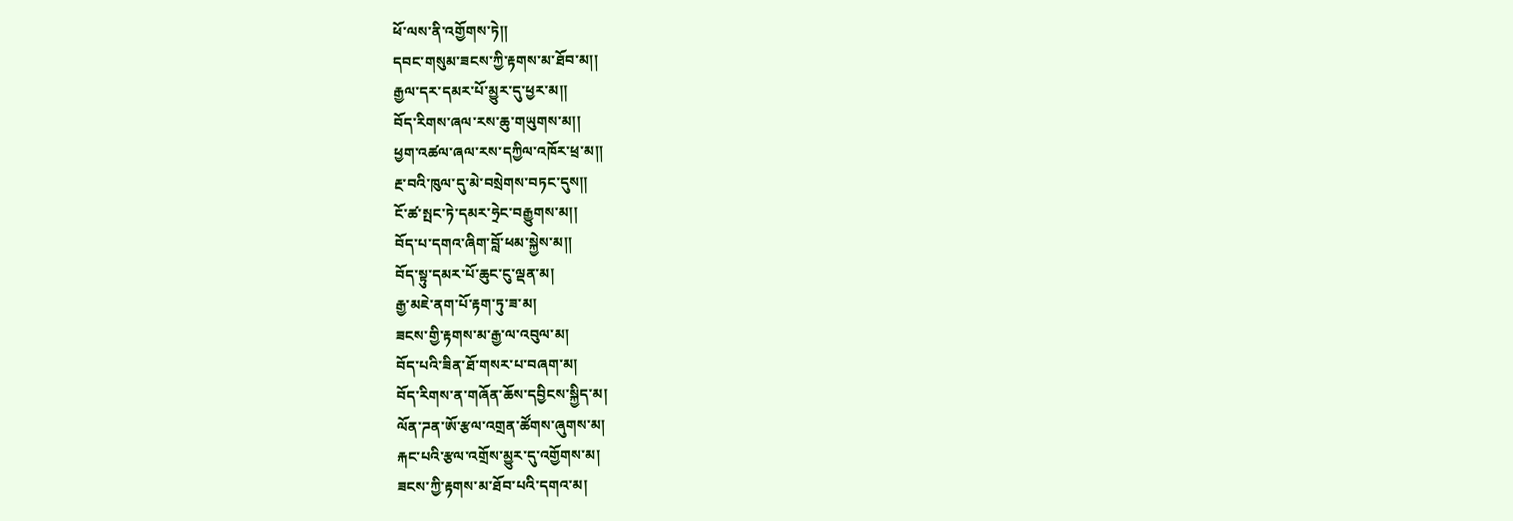ཕོ་ལས་ནི་འགྱོགས་ཏེ།།
དབང་གསུམ་ཟངས་ཀྱི་རྟགས་མ་ཐོབ་མ།།
རྒྱལ་དར་དམར་པོ་མྱུར་དུ་ཕྱར་མ།།
བོད་རིགས་ཞལ་རས་ཆུ་གཡུགས་མ།།
ཕྱག་འཚལ་ཞལ་རས་དཀྱིལ་འཁོར་ཕྲ་མ།།
རྔ་བའི་ཁུལ་དུ་མེ་བསྲེགས་བཏང་དུས།།
ངོ་ཚ་སྤང་ཏེ་དམར་ཧྲེང་བརྒྱུགས་མ།།
བོད་པ་དགའ་ཞིག་བློ་ཕམ་སྐྱེས་མ།།
བོད་སྟུ་དམར་པོ་ཆུང་ངུ་ལྡན་མ།
རྒྱ་མཇེ་ནག་པོ་རྟག་ཏུ་ཟ་མ།
ཟངས་གྱི་རྟགས་མ་རྒྱ་ལ་འབུལ་མ།
བོད་པའི་ཟིན་ཐོ་གསར་པ་བཞག་མ།
བོད་རིགས་ན་གཞོན་ཆོས་དབྱིངས་སྐྱིད་མ།
ལོན་ཌན་ཨོ་རྩལ་འགྲན་ཚོགས་ཞུགས་མ།
རྐང་པའི་རྩལ་འགྲོས་མྱུར་དུ་འགྱོགས་མ།
ཟངས་ཀྱི་རྟགས་མ་ཐོབ་པའི་དགའ་མ།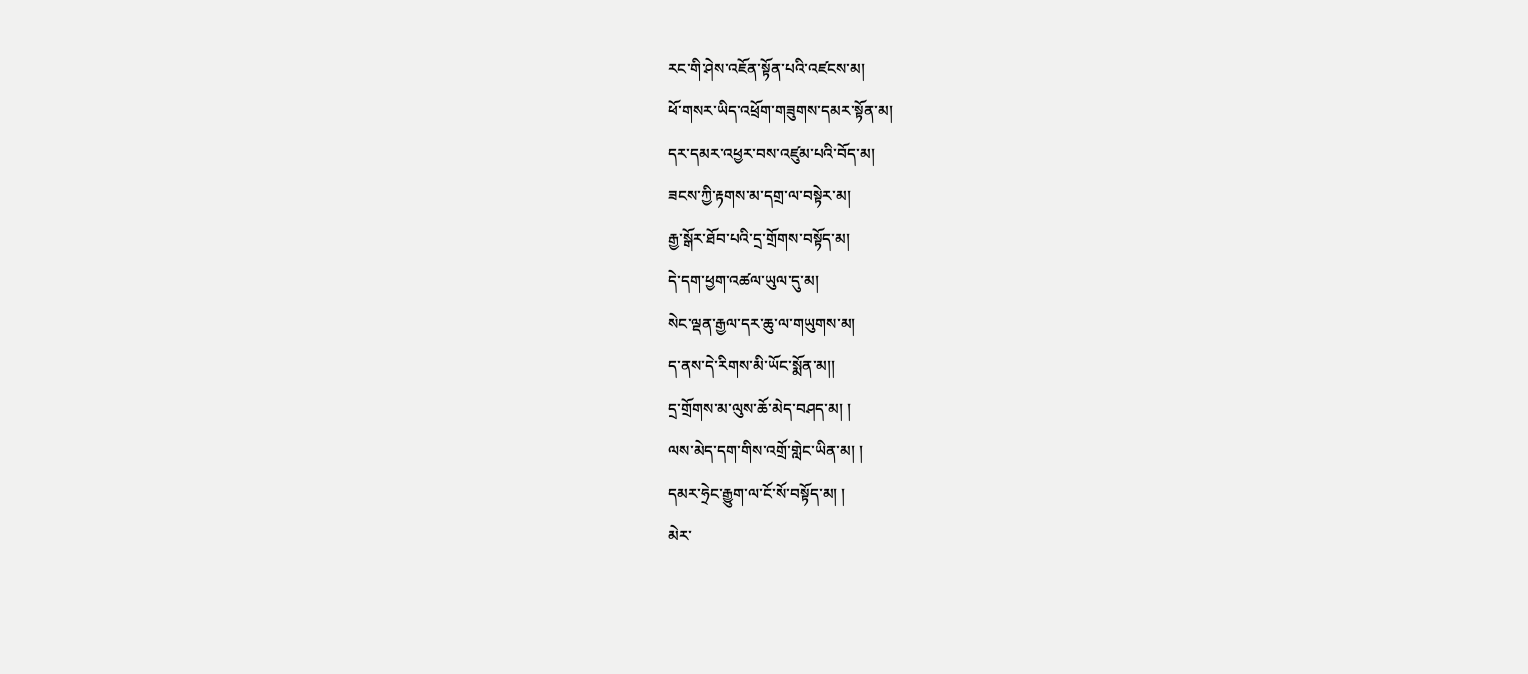རང་གི་ཤེས་འཇོན་སྟོན་པའི་འཛངས་མ།
ཕོ་གསར་ཡིད་འཕྲོག་གཟུགས་དམར་སྟོན་མ།
དར་དམར་འཕྱར་བས་འཛུམ་པའི་བོད་མ།
ཟངས་ཀྱི་རྟགས་མ་དགྲ་ལ་བསྟེར་མ།
རྒྱ་སྒོར་ཐོབ་པའི་དྲ་གྲོགས་བསྟོད་མ།
དེ་དག་ཕྱག་འཚལ་ཡུལ་དུ་མ།
སེང་ལྡན་རྒྱལ་དར་ཆུ་ལ་གཡུགས་མ།
ད་ནས་དེ་རིགས་མི་ཡོང་སྨོན་མ།།
དྲ་གྲོགས་མ་ལུས་ཆོ་མེད་བཤད་མ། །
ལས་མེད་དག་གིས་འགྲོ་གླེང་ཡིན་མ། །
དམར་ཧྲེང་རྒྱུག་ལ་ངོ་སོ་བསྟོད་མ། །
མེར་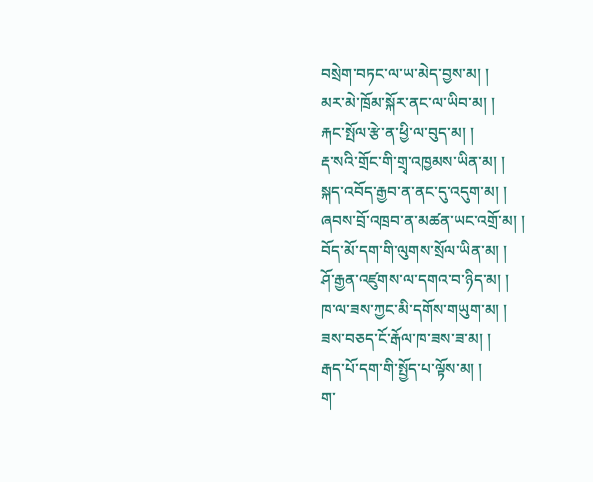བསྲེག་བཏང་ལ་ཡ་མེད་བྱས་མ། །
མར་མེ་ཁྲོམ་སྐོར་ནང་ལ་ཡིབ་མ། །
རྐང་སྤོལ་རྩེ་ན་ཕྱི་ལ་བུད་མ། །
རྡ་སའི་གྲོང་གི་གྲྭ་འཁྱམས་ཡིན་མ། །
སྐད་འབོད་རྒྱབ་ན་ནང་དུ་འདུག་མ། །
ཞབས་བྲོ་འཁྲབ་ན་མཚན་ཡང་འགྲོ་མ། །
བོད་མོ་དག་གི་ལུགས་སྲོལ་ཡིན་མ། །
ཤོ་རྒྱན་འཛུགས་ལ་དགའ་བ་ཉིད་མ། །
ཁ་ལ་ཟས་ཀྱང་མི་དགོས་གཡུག་མ། །
ཟས་བཅད་ངོ་རྒོལ་ཁ་ཟས་ཟ་མ། །
རྒད་པོ་དག་གི་སྤྱོད་པ་ལྟོས་མ། །
ག་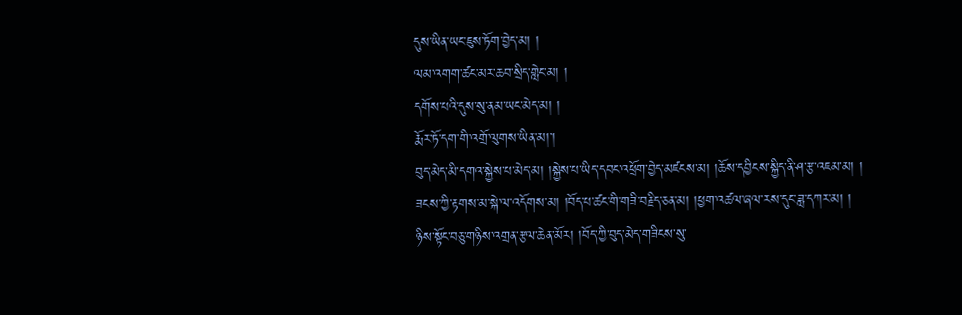དུས་ཡིན་ཡང་ཇུས་ཏོག་བྱེད་མ། །
ལམ་འགག་ཚང་མར་ཆབ་སྲིད་གླེང་མ། །
དགོས་པའི་དུས་སུ་ནམ་ཡང་མེད་མ། །
རྨོར་ཏོ་དག་གི་འགྲོ་ལུགས་ཡིན་མ།་།
བུད་མེད་མི་དགའ་སྐྱེས་པ་མེད་མ། །སྐྱེས་པ་ཡིད་དབང་འཕྲོག་བྱེད་མཛངས་མ། །ཆོས་དབྱིངས་སྐྱིད་ནི་ཤ་རྩ་འཇམ་མ། །
ཟངས་ཀྱི་རྟགས་མ་སྐེ་ལ་འདོགས་མ། །བོད་པ་ཚང་གི་གཟི་བརྗིད་ཅན་མ། །ཕྱག་འཚལ་ཞལ་རས་དུང་ཟླ་དཀར་མ། །
ཉིས་སྟོང་བཅུ་གཉིས་འགྲན་རྩལ་ཆེན་མོར། །བོད་ཀྱི་བུད་མེད་གཟིངས་སུ་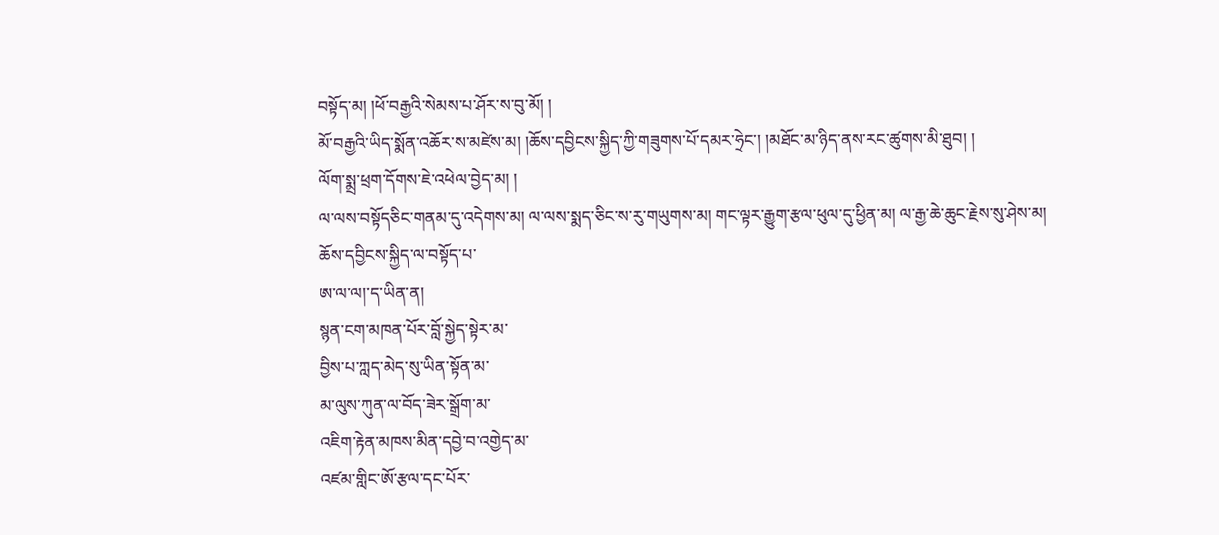བསྟོད་མ། །ཕོ་བརྒྱའི་སེམས་པ་ཤོར་ས་བུ་མོ། །
མོ་བརྒྱའི་ཡིད་སྨོན་འཆོར་ས་མཛེས་མ། །ཆོས་དབྱིངས་སྐྱིད་ཀྱི་གཟུགས་པོ་དམར་ཧྲེང་། །མཐོང་མ་ཉིད་ནས་རང་ཚུགས་མི་ཐུབ། །
ལོག་སྨྲ་ཕྲག་དོགས་ཇེ་འཕེལ་བྱེད་མ། །
ལ་ལས་བསྟོདཅིང་གནམ་དུ་འདེགས་མ། ལ་ལས་སྨད་ཅིང་ས་རུ་གཡུགས་མ། གང་ལྟར་རྒྱུག་རྩལ་ཕུལ་དུ་ཕྱིན་མ། ལ་རྒྱ་ཆེ་ཆུང་རྗེས་སུ་ཤེས་མ།
ཆོས་དབྱིངས་སྐྱིད་ལ་བསྟོད་པ་
ཨ་ལ་ལ།་ད་ཡིན་ན།
སྙན་ངག་མཁན་པོར་བློ་སྐྱེད་སྟེར་མ་
བྱིས་པ་ཀླད་མེད་སུ་ཡིན་སྟོན་མ་
མ་ལུས་ཀུན་ལ་བོད་ཟེར་སྒྲོག་མ་
འཇིག་རྟེན་མཁས་མིན་དབྱེ་བ་འགྱེད་མ་
འཛམ་གླིང་ཨོ་རྩལ་དང་པོར་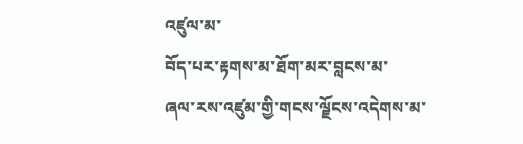འཛུལ་མ་
བོད་པར་རྟགས་མ་ཐོག་མར་བླངས་མ་
ཞལ་རས་འཛུམ་གྱི་གངས་ལྗོངས་འདེགས་མ་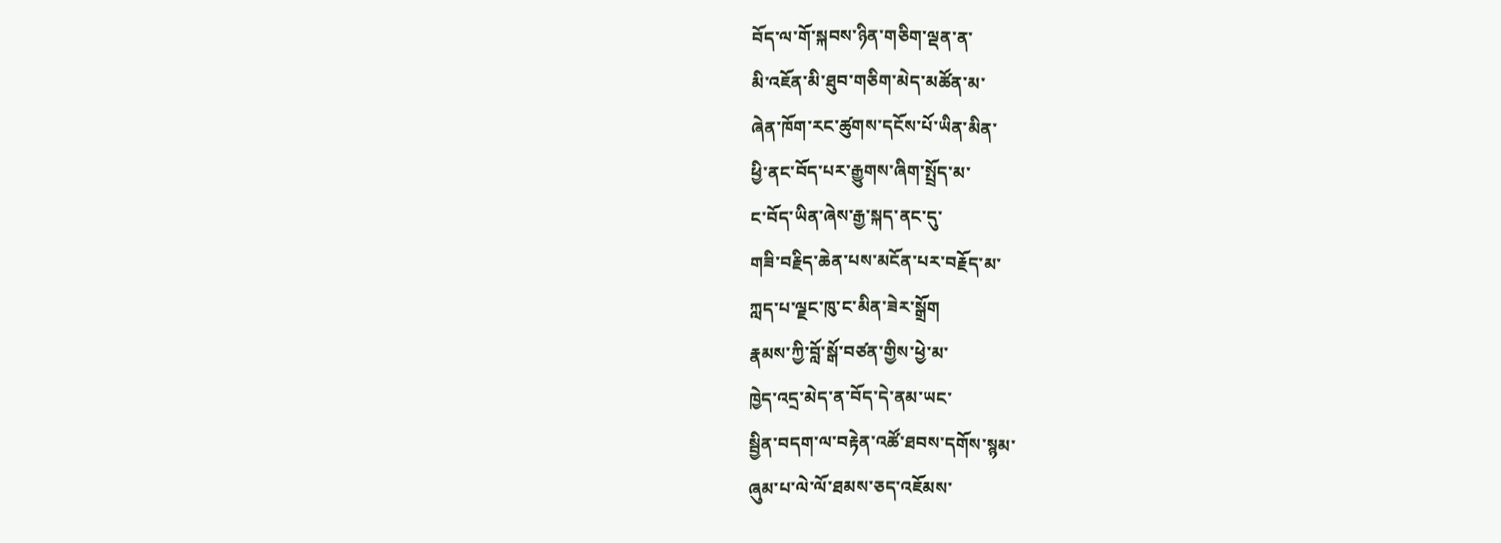བོད་ལ་གོ་སྐབས་ཉིན་གཅིག་ལྡན་ན་
མི་འཇོན་མི་ཐུབ་གཅིག་མེད་མཚོན་མ་
ཞེན་ཁོག་རང་ཚུགས་དངོས་པོ་ཡིན་མིན་
ཕྱི་ནང་བོད་པར་རྒྱུགས་ཞིག་སྤྲོད་མ་
ང་བོད་ཡིན་ཞེས་རྒྱ་སྐད་ནང་དུ་
གཟི་བརྗིད་ཆེན་པས་མངོན་པར་བརྗོད་མ་
ཀླད་པ་ལྗང་ཁུ་ང་མིན་ཟེར་སྒྲོག
རྣམས་ཀྱི་བློ་སྒོ་བཙན་གྱིས་ཕྱེ་མ་
ཁྱེད་འདྲ་མེད་ན་བོད་དེ་ནམ་ཡང་
སྦྱིན་བདག་ལ་བརྟེན་འཚོ་ཐབས་དགོས་སྙམ་
ཞུམ་པ་ལེ་ལོ་ཐམས་ཅད་འཇོམས་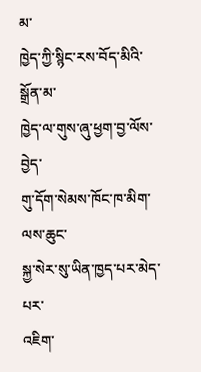མ་
ཁྱེད་ཀྱི་སྙིང་རས་བོད་མིའི་སྒྲོན་མ་
ཁྱེད་ལ་གུས་ཞུ་ཕྱག་བྱ་ལོས་བྱེད་
གུ་དོག་སེམས་ཁོང་ཁ་མིག་ལས་ཆུང་
སྐྱ་སེར་སུ་ཡིན་ཁྱད་པར་མེད་པར་
འཇིག་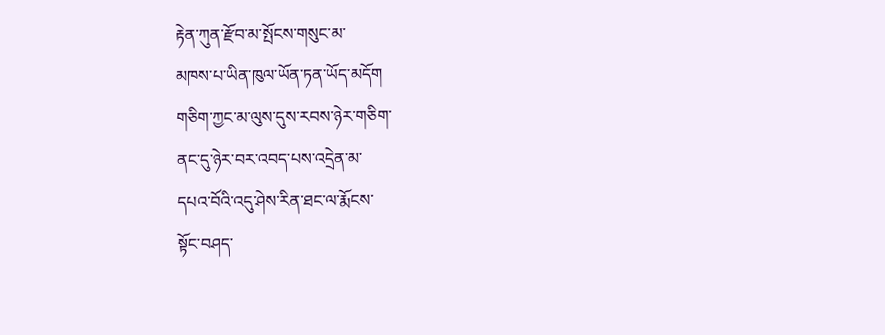རྟེན་ཀུན་རྫོབ་མ་སྤོངས་གསུང་མ་
མཁས་པ་ཡིན་ཁུལ་ཡོན་ཏན་ཡོད་མདོག
གཅིག་ཀྱང་མ་ལུས་དུས་རབས་ཉེར་གཅིག་
ནང་དུ་ཉེར་བར་འབད་པས་འདྲེན་མ་
དཔའ་བོའི་འདུ་ཤེས་རིན་ཐང་ལ་རྨོངས་
སྟོང་བཤད་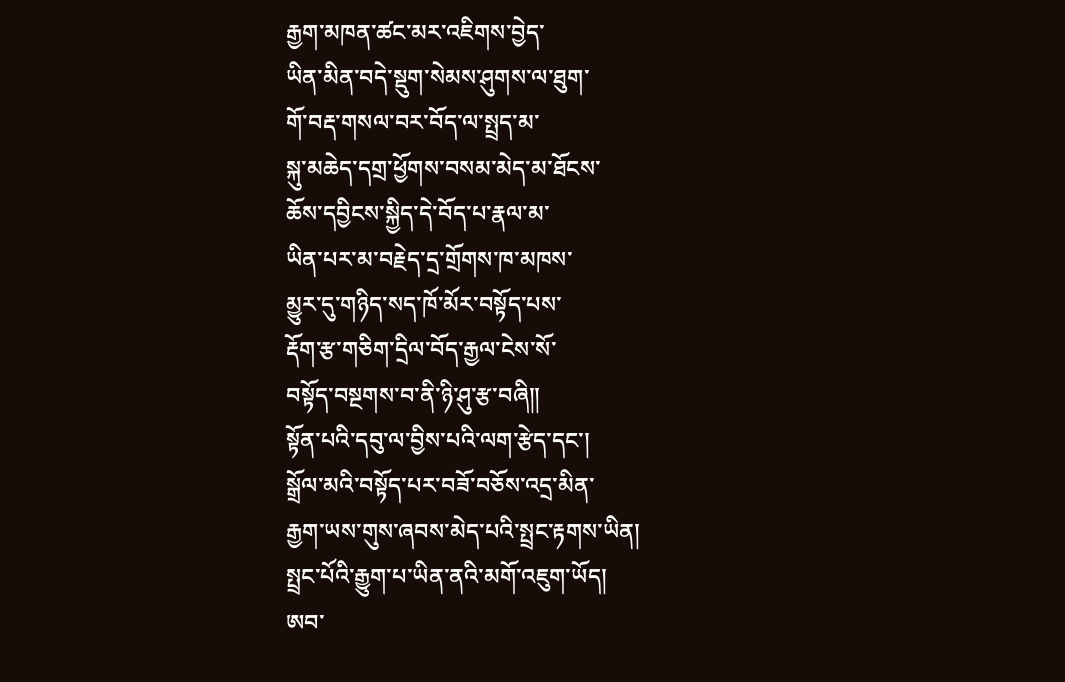རྒྱག་མཁན་ཚང་མར་འཇིགས་བྱེད་
ཡིན་མིན་བདེ་སྡུག་སེམས་ཤུགས་ལ་ཐུག་
གོ་བརྡ་གསལ་བར་བོད་ལ་སྤྲད་མ་
སྐུ་མཆེད་དགྲ་ཕྱོགས་བསམ་མེད་མ་ཐོངས་
ཆོས་དབྱིངས་སྐྱིད་དེ་བོད་པ་རྣལ་མ་
ཡིན་པར་མ་བརྗེད་དྲ་གྲོགས་ཁ་མཁས་
མྱུར་དུ་གཉིད་སད་ཁོ་མོར་བསྟོད་པས་
རྡོག་རྩ་གཅིག་དྲིལ་བོད་རྒྱལ་ངེས་སོ་
བསྟོད་བསྔགས་བ་ནི་ཉི་ཤུ་རྩ་བཞི༎
སྟོན་པའི་དབུ་ལ་བྱིས་པའི་ལག་རྩེད་དང་།
སྒྲོལ་མའི་བསྟོད་པར་བཟོ་བཅོས་འདྲ་མིན་
རྒྱག་ཡས་གུས་ཞབས་མེད་པའི་སྤྲང་རྟགས་ཡིན།
སྤྲང་པོའི་རྒྱུག་པ་ཡིན་ནའི་མགོ་འཇུག་ཡོད།
ཨབ་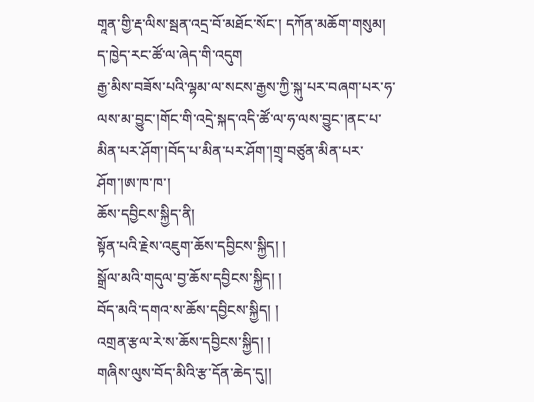གཱན་གྱི་རྡ་ལིས་སྦན་འདྲ་བོ་མཐོང་སོང་། དཀོན་མཆོག་གསུམ། ད་ཁྱེད་རང་ཚོ་ལ་ཞེད་གི་འདུག
རྒྱ་མིས་བཟོས་པའི་ལྷམ་ལ་སངས་རྒྱས་ཀྱི་སྐུ་པར་བཞག་པར་ཧ་ལས་མ་བྱུང་།གོང་གི་འདྲེ་སྐད་འདི་ཚོ་ལ་ཧ་ལས་བྱུང་།ནང་པ་མིན་པར་ཤོག་།བོད་པ་མིན་པར་ཤོག་།གྲྭ་བཙུན་མིན་པར་ཤོག་།ཨ་ཁ་ཁ་།
ཆོས་དབྱིངས་སྐྱིད་ནི།
སྟོན་པའི་རྗེས་འཇུག་ཆོས་དབྱིངས་སྐྱིད། །
སྒྲོལ་མའི་གདུལ་བྱ་ཆོས་དབྱིངས་སྐྱིད། །
བོད་མའི་དགའ་ས་ཆོས་དབྱིངས་སྐྱིད། །
འགྲན་རྩལ་རེ་ས་ཆོས་དབྱིངས་སྐྱིད། །
གཞིས་ལུས་བོད་མིའི་རྩ་དོན་ཆེད་དུ།།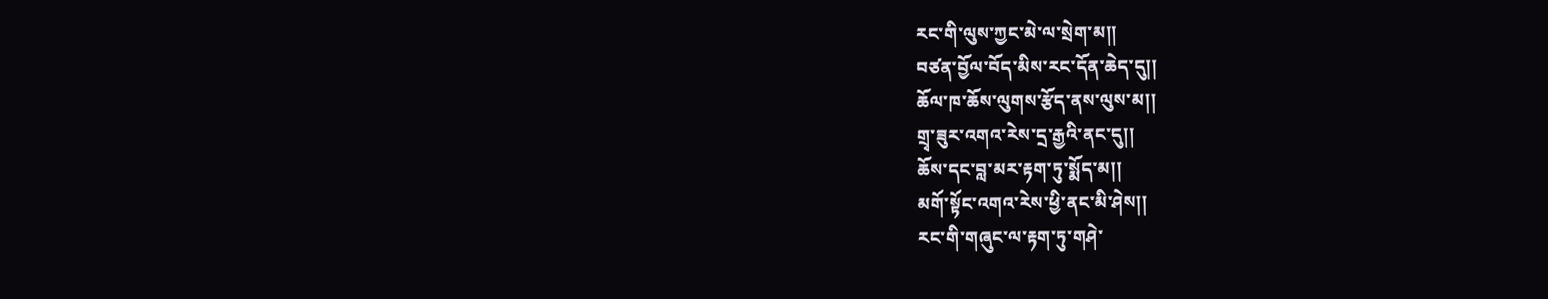རང་གི་ལུས་ཀྱང་མེ་ལ་སྲེག་མ།།
བཙན་བྱོལ་བོད་མིས་རང་དོན་ཆེད་དུ།།
ཆོལ་ཁ་ཆོས་ལུགས་རྩོད་ནས་ལུས་མ།།
གྲྭ་ཟུར་འགའ་རེས་དྲ་རྒྱའི་ནང་དུ།།
ཆོས་དང་བླ་མར་རྟག་ཏུ་སྨོད་མ།།
མགོ་སྟོང་འགའ་རེས་ཕྱི་ནང་མི་ཤེས།།
རང་གི་གཞུང་ལ་རྟག་ཏུ་གཤེ་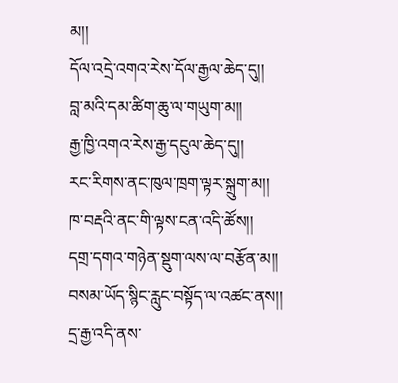མ།།
དོལ་འདྲེ་འགའ་རེས་དོལ་རྒྱལ་ཆེད་དུ།།
བླ་མའི་དམ་ཚིག་ཆུ་ལ་གཡུག་མ།།
རྒྱ་ཁྱི་འགའ་རེས་རྒྱ་དངུལ་ཆེད་དུ།།
རང་རིགས་ནང་ཁུལ་ཁྲག་ལྟར་སྐྲུག་མ།།
ཁ་བརྡའི་ནང་གི་ལྟས་ངན་འདི་ཚོས།།
དགྲ་དགའ་གཉེན་སྡུག་ལས་ལ་བརྩོན་མ།།
བསམ་ཡོད་སྙིང་རླུང་བསྟོད་ལ་འཚང་ནས།།
དྲ་རྒྱ་འདི་ནས་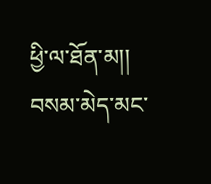ཕྱི་ལ་ཐོན་མ།།
བསམ་མེད་མང་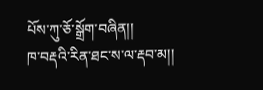པོས་ཀུ་ཅོ་སྒྲོག་བཞིན།།
ཁ་བརྡའི་རིན་ཐང་ས་ལ་རྡབ་མ།།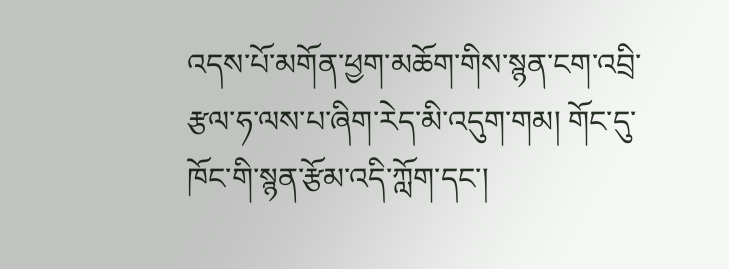འདས་པོ་མགོན་ཕྱག་མཆོག་གིས་སྙན་ངག་འབྲི་རྩལ་ཧ་ལས་པ་ཞིག་རེད་མི་འདུག་གམ། གོང་དུ་ཁོང་གི་སྙན་རྩོམ་འདི་ཀློག་དང་།